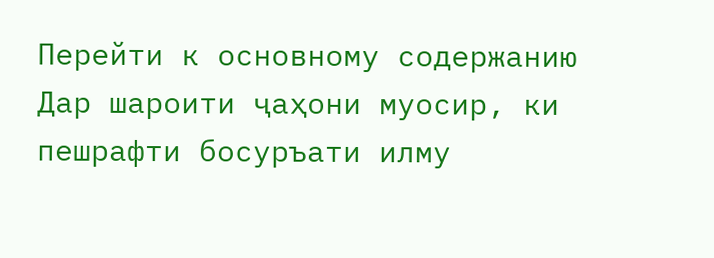Перейти к основному содержанию
Дар шароити ҷаҳони муосир, ки пешрафти босуръати илму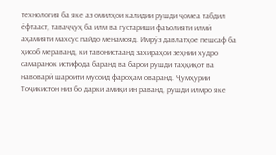технология ба яке аз омилҳои калидии рушди ҷомеа табдил ёфтааст, таваҷҷуҳ ба илм ва густариши фаъолияти илмӣ аҳамияти махсус пайдо менамояд. Имрӯз давлатҳое пешсаф ба ҳисоб мераванд, ки тавонистаанд захираҳои зеҳнии худро самаранок истифода баранд ва барои рушди таҳқиқот ва навоварӣ шароити мусоид фароҳам оваранд. Ҷумҳурии Тоҷикистон низ бо дарки амиқи ин раванд, рушди илмро яке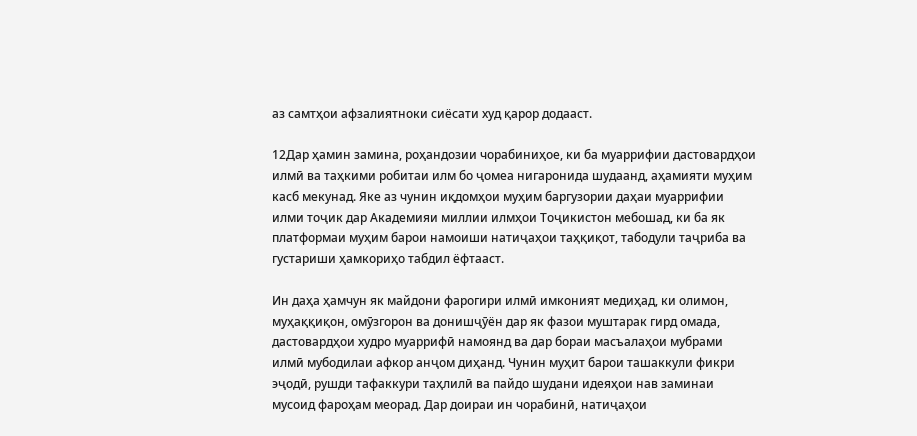аз самтҳои афзалиятноки сиёсати худ қарор додааст.

12Дар ҳамин замина, роҳандозии чорабиниҳое, ки ба муаррифии дастовардҳои илмӣ ва таҳкими робитаи илм бо ҷомеа нигаронида шудаанд, аҳамияти муҳим касб мекунад. Яке аз чунин иқдомҳои муҳим баргузории даҳаи муаррифии илми тоҷик дар Академияи миллии илмҳои Тоҷикистон мебошад, ки ба як платформаи муҳим барои намоиши натиҷаҳои таҳқиқот, табодули таҷриба ва густариши ҳамкориҳо табдил ёфтааст.

Ин даҳа ҳамчун як майдони фарогири илмӣ имконият медиҳад, ки олимон, муҳаққиқон, омӯзгорон ва донишҷӯён дар як фазои муштарак гирд омада, дастовардҳои худро муаррифӣ намоянд ва дар бораи масъалаҳои мубрами илмӣ мубодилаи афкор анҷом диҳанд. Чунин муҳит барои ташаккули фикри эҷодӣ, рушди тафаккури таҳлилӣ ва пайдо шудани идеяҳои нав заминаи мусоид фароҳам меорад. Дар доираи ин чорабинӣ, натиҷаҳои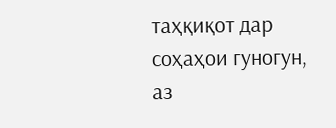таҳқиқот дар соҳаҳои гуногун, аз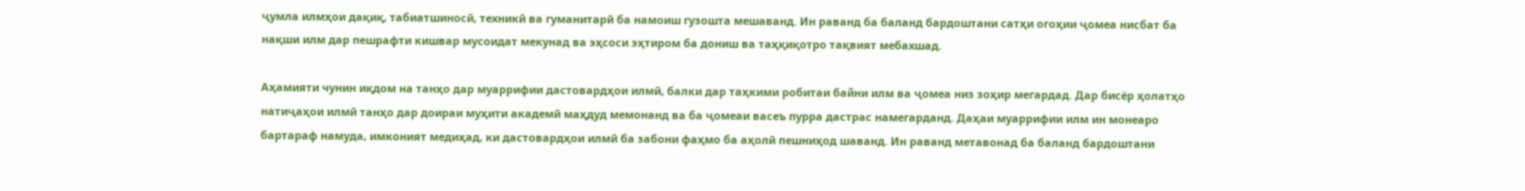ҷумла илмҳои дақиқ, табиатшиносӣ, техникӣ ва гуманитарӣ ба намоиш гузошта мешаванд. Ин раванд ба баланд бардоштани сатҳи огоҳии ҷомеа нисбат ба нақши илм дар пешрафти кишвар мусоидат мекунад ва эҳсоси эҳтиром ба дониш ва таҳқиқотро тақвият мебахшад.

Аҳамияти чунин иқдом на танҳо дар муаррифии дастовардҳои илмӣ, балки дар таҳкими робитаи байни илм ва ҷомеа низ зоҳир мегардад. Дар бисёр ҳолатҳо натиҷаҳои илмӣ танҳо дар доираи муҳити академӣ маҳдуд мемонанд ва ба ҷомеаи васеъ пурра дастрас намегарданд. Даҳаи муаррифии илм ин монеаро бартараф намуда, имконият медиҳад, ки дастовардҳои илмӣ ба забони фаҳмо ба аҳолӣ пешниҳод шаванд. Ин раванд метавонад ба баланд бардоштани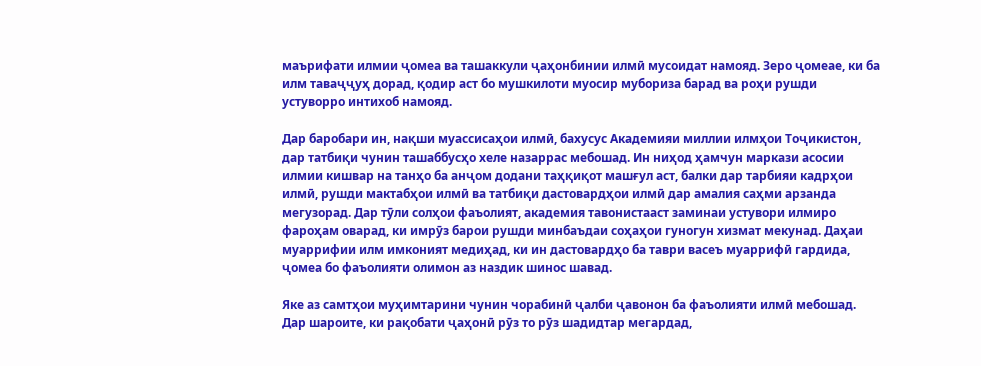маърифати илмии ҷомеа ва ташаккули ҷаҳонбинии илмӣ мусоидат намояд. Зеро ҷомеае, ки ба илм таваҷҷуҳ дорад, қодир аст бо мушкилоти муосир мубориза барад ва роҳи рушди устуворро интихоб намояд.

Дар баробари ин, нақши муассисаҳои илмӣ, бахусус Академияи миллии илмҳои Тоҷикистон, дар татбиқи чунин ташаббусҳо хеле назаррас мебошад. Ин ниҳод ҳамчун маркази асосии илмии кишвар на танҳо ба анҷом додани таҳқиқот машғул аст, балки дар тарбияи кадрҳои илмӣ, рушди мактабҳои илмӣ ва татбиқи дастовардҳои илмӣ дар амалия саҳми арзанда мегузорад. Дар тӯли солҳои фаъолият, академия тавонистааст заминаи устувори илмиро фароҳам оварад, ки имрӯз барои рушди минбаъдаи соҳаҳои гуногун хизмат мекунад. Даҳаи муаррифии илм имконият медиҳад, ки ин дастовардҳо ба таври васеъ муаррифӣ гардида, ҷомеа бо фаъолияти олимон аз наздик шинос шавад.

Яке аз самтҳои муҳимтарини чунин чорабинӣ ҷалби ҷавонон ба фаъолияти илмӣ мебошад. Дар шароите, ки рақобати ҷаҳонӣ рӯз то рӯз шадидтар мегардад,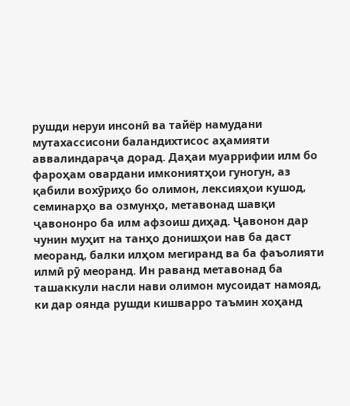рушди неруи инсонӣ ва тайёр намудани мутахассисони баландихтисос аҳамияти аввалиндараҷа дорад. Даҳаи муаррифии илм бо фароҳам овардани имкониятҳои гуногун, аз қабили вохӯриҳо бо олимон, лексияҳои кушод, семинарҳо ва озмунҳо, метавонад шавқи ҷавононро ба илм афзоиш диҳад. Ҷавонон дар чунин муҳит на танҳо донишҳои нав ба даст меоранд, балки илҳом мегиранд ва ба фаъолияти илмӣ рӯ меоранд. Ин раванд метавонад ба ташаккули насли нави олимон мусоидат намояд, ки дар оянда рушди кишварро таъмин хоҳанд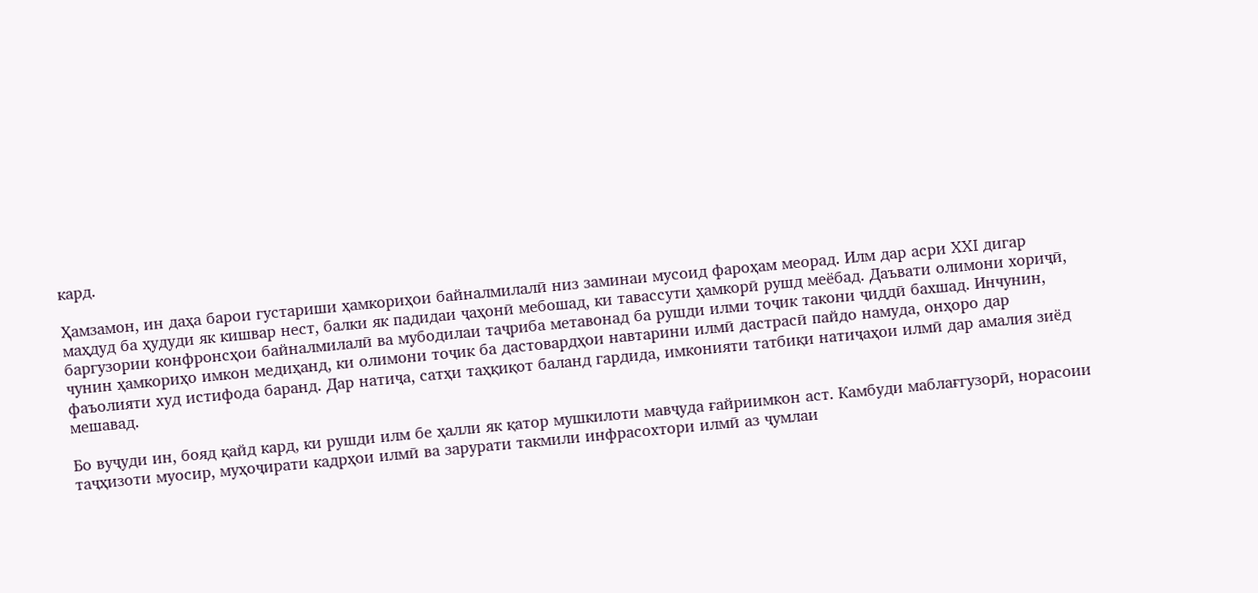кард.

Ҳамзамон, ин даҳа барои густариши ҳамкориҳои байналмилалӣ низ заминаи мусоид фароҳам меорад. Илм дар асри XXI дигар маҳдуд ба ҳудуди як кишвар нест, балки як падидаи ҷаҳонӣ мебошад, ки тавассути ҳамкорӣ рушд меёбад. Даъвати олимони хориҷӣ, баргузории конфронсҳои байналмилалӣ ва мубодилаи таҷриба метавонад ба рушди илми тоҷик такони ҷиддӣ бахшад. Инчунин, чунин ҳамкориҳо имкон медиҳанд, ки олимони тоҷик ба дастовардҳои навтарини илмӣ дастрасӣ пайдо намуда, онҳоро дар фаъолияти худ истифода баранд. Дар натиҷа, сатҳи таҳқиқот баланд гардида, имконияти татбиқи натиҷаҳои илмӣ дар амалия зиёд мешавад.

Бо вуҷуди ин, бояд қайд кард, ки рушди илм бе ҳалли як қатор мушкилоти мавҷуда ғайриимкон аст. Камбуди маблағгузорӣ, норасоии таҷҳизоти муосир, муҳоҷирати кадрҳои илмӣ ва зарурати такмили инфрасохтори илмӣ аз ҷумлаи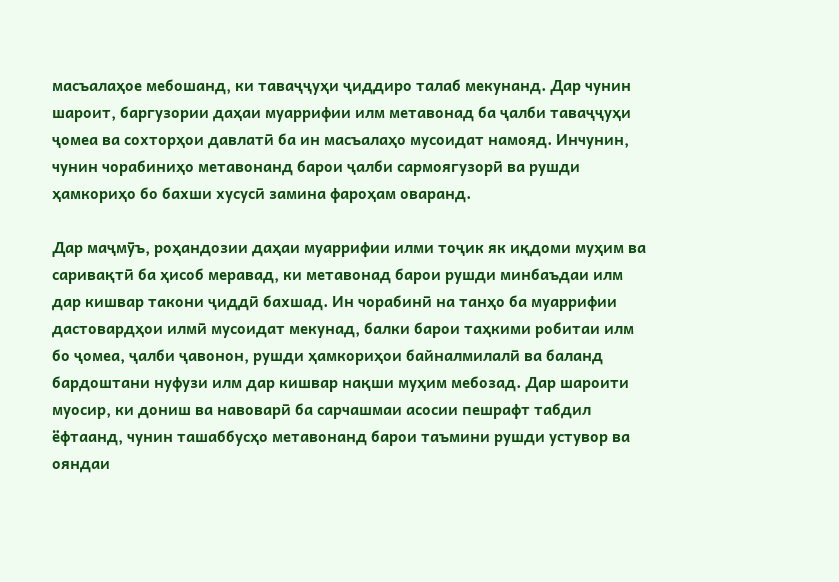масъалаҳое мебошанд, ки таваҷҷуҳи ҷиддиро талаб мекунанд. Дар чунин шароит, баргузории даҳаи муаррифии илм метавонад ба ҷалби таваҷҷуҳи ҷомеа ва сохторҳои давлатӣ ба ин масъалаҳо мусоидат намояд. Инчунин, чунин чорабиниҳо метавонанд барои ҷалби сармоягузорӣ ва рушди ҳамкориҳо бо бахши хусусӣ замина фароҳам оваранд.

Дар маҷмӯъ, роҳандозии даҳаи муаррифии илми тоҷик як иқдоми муҳим ва саривақтӣ ба ҳисоб меравад, ки метавонад барои рушди минбаъдаи илм дар кишвар такони ҷиддӣ бахшад. Ин чорабинӣ на танҳо ба муаррифии дастовардҳои илмӣ мусоидат мекунад, балки барои таҳкими робитаи илм бо ҷомеа, ҷалби ҷавонон, рушди ҳамкориҳои байналмилалӣ ва баланд бардоштани нуфузи илм дар кишвар нақши муҳим мебозад. Дар шароити муосир, ки дониш ва навоварӣ ба сарчашмаи асосии пешрафт табдил ёфтаанд, чунин ташаббусҳо метавонанд барои таъмини рушди устувор ва ояндаи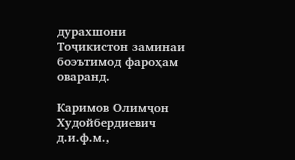дурахшони Тоҷикистон заминаи боэътимод фароҳам оваранд.

Каримов Олимҷон Худойбердиевич д.и.ф.м.,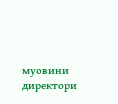муовини директори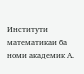Институти математикаи ба номи академик А.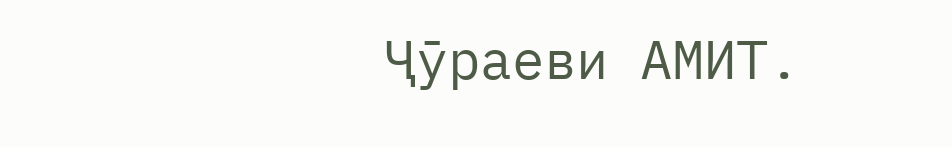Ҷӯраеви АМИТ.